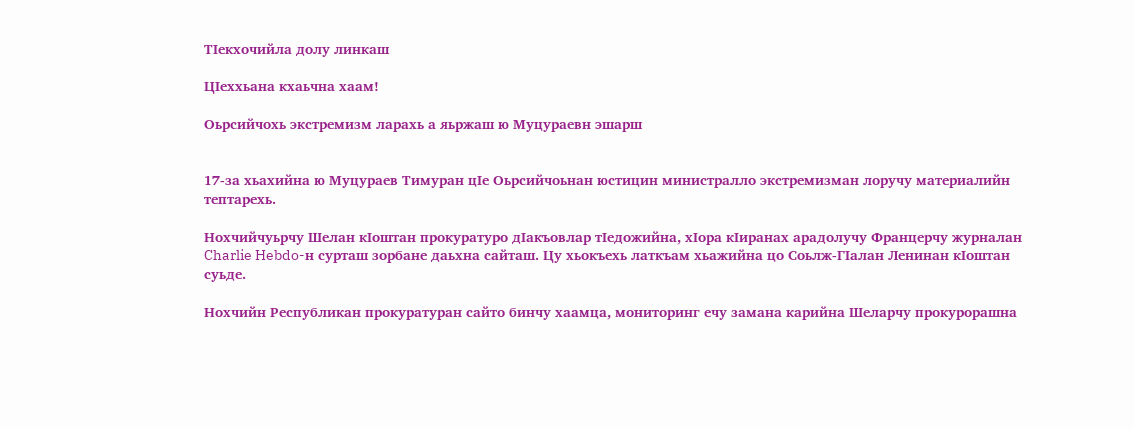ТIекхочийла долу линкаш

ЦIеххьана кхаьчна хаам!

Оьрсийчохь экстремизм ларахь а яьржаш ю Муцураевн эшарш


17-за хьахийна ю Муцураев Тимуран цIе Оьрсийчоьнан юстицин министралло экстремизман лоручу материалийн тептарехь.

Нохчийчуьрчу Шелан кIоштан прокуратуро дIакъовлар тIедожийна, хIора кIиранах арадолучу Францерчу журналан Charlie Hebdo-н сурташ зорбане даьхна сайташ. Цу хьокъехь латкъам хьажийна цо Соьлж-ГIалан Ленинан кIоштан суьде.

Нохчийн Республикан прокуратуран сайто бинчу хаамца, мониторинг ечу замана карийна Шеларчу прокурорашна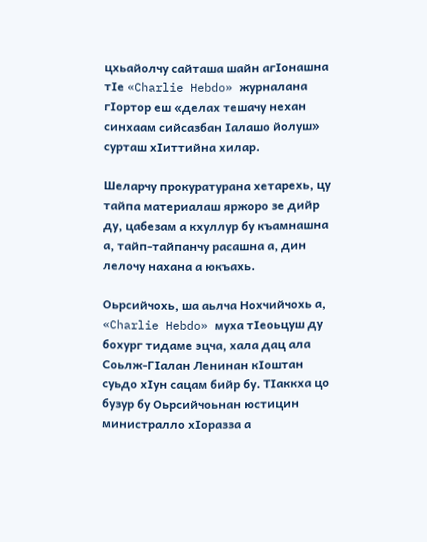цхьайолчу сайташа шайн агIонашна тIе «Charlie Hebdo» журналана гIортор еш «делах тешачу нехан синхаам сийсазбан Iалашо йолуш» сурташ хIиттийна хилар.

Шеларчу прокуратурана хетарехь, цу тайпа материалаш яржоро зе дийр ду, цабезам а кхуллур бу къамнашна а, тайп-тайпанчу расашна а, дин лелочу нахана а юкъахь.

Оьрсийчохь, ша аьлча Нохчийчохь а, «Charlie Hebdo» муха тIеоьцуш ду бохург тидаме эцча, хала дац ала Соьлж-ГIалан Ленинан кIоштан суьдо хIун сацам бийр бу. ТIаккха цо бузур бу Оьрсийчоьнан юстицин министралло хIоразза а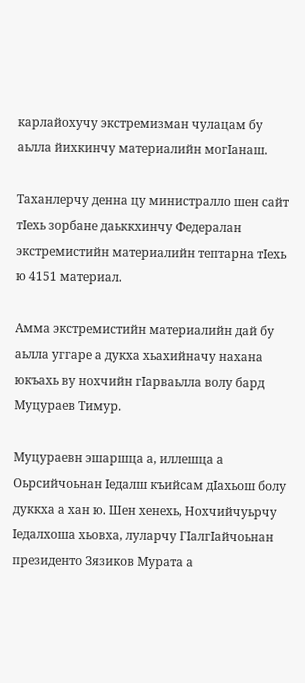карлайохучу экстремизман чулацам бу аьлла йихкинчу материалийн могIанаш.

Таханлерчу денна цу министралло шен сайт тIехь зорбане даьккхинчу Федералан экстремистийн материалийн тептарна тIехь ю 4151 материал.

Амма экстремистийн материалийн дай бу аьлла уггаре а дукха хьахийначу нахана юкъахь ву нохчийн гIарваьлла волу бард Муцураев Тимур.

Муцураевн эшаршца а, иллешца а Оьрсийчоьнан Iедалш къийсам дIахьош болу дуккха а хан ю. Шен хенехь, Нохчийчуьрчу Iедалхоша хьовха, луларчу ГIалгIайчоьнан президенто Зязиков Мурата а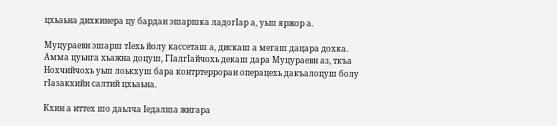цхьаьна дихкинера цу бардан эшаршка ладогIар а, уьш яржор а.

Муцураевн эшарш тIехь йолу кассеташ а, дискаш а мегаш дацара дохка. Амма цуьнга хьажна доцуш, ГIалгIайчохь декаш дара Муцураевн аз, ткъа Нохчийчохь уьш лоькхуш бара контртерроран операцехь дакъалоцуш болу гIазакхийн салтий цхьаьна.

Кхин а иттех шо даьлча Iедалша жигара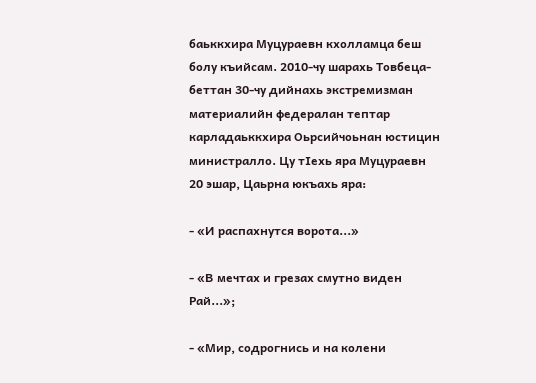баьккхира Муцураевн кхолламца беш болу къийсам. 2010-чу шарахь Товбеца-беттан 30-чу дийнахь экстремизман материалийн федералан тептар карладаьккхира Оьрсийчоьнан юстицин министралло. Цу тIехь яра Муцураевн 20 эшар, Цаьрна юкъахь яра:

- «И распахнутся ворота...»

- «В мечтах и грезах смутно виден Рай...»;

- «Мир, содрогнись и на колени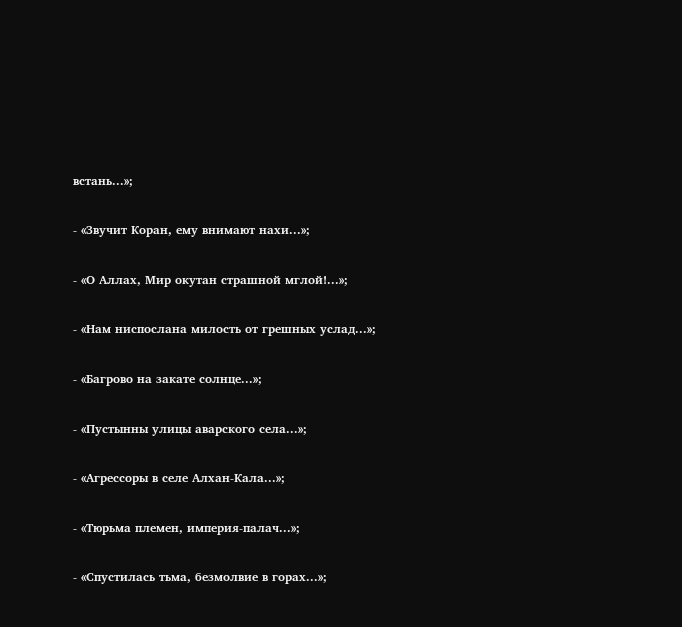встань...»;

- «Звучит Коран, ему внимают нахи...»;

- «О Аллах, Мир окутан страшной мглой!...»;

- «Нам ниспослана милость от грешных услад...»;

- «Багрово на закате солнце...»;

- «Пустынны улицы аварского села...»;

- «Агрессоры в селе Алхан-Кала...»;

- «Тюрьма племен, империя-палач...»;

- «Спустилась тьма, безмолвие в горах...»;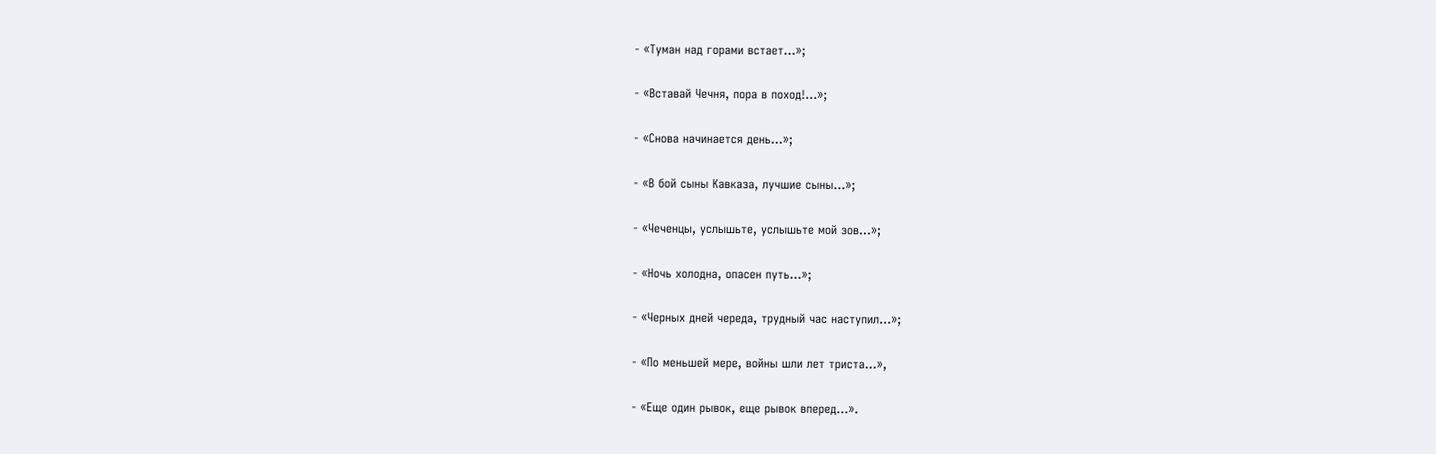- «Туман над горами встает...»;

- «Вставай Чечня, пора в поход!...»;

- «Снова начинается день...»;

- «В бой сыны Кавказа, лучшие сыны...»;

- «Чеченцы, услышьте, услышьте мой зов...»;

- «Ночь холодна, опасен путь...»;

- «Черных дней череда, трудный час наступил...»;

- «По меньшей мере, войны шли лет триста...»,

- «Еще один рывок, еще рывок вперед...».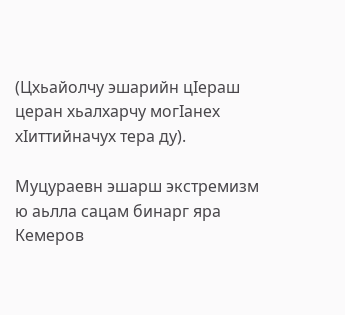(Цхьайолчу эшарийн цIераш церан хьалхарчу могIанех хIиттийначух тера ду).

Муцураевн эшарш экстремизм ю аьлла сацам бинарг яра Кемеров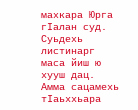махкара Юрга гIалан суд. Суьдехь листинарг маса йиш ю хууш дац. Амма сацамехь тIаьххьара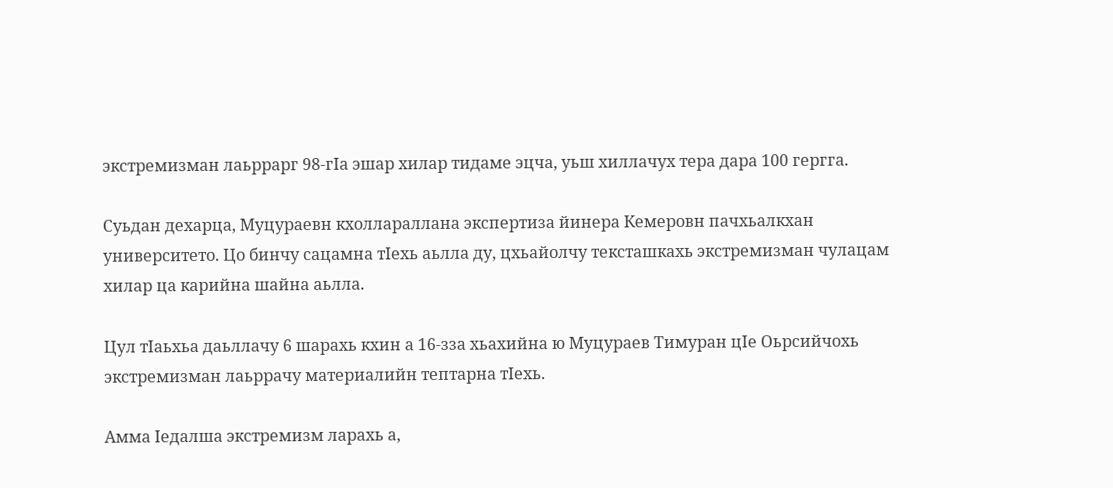экстремизман лаьррарг 98-гIа эшар хилар тидаме эцча, уьш хиллачух тера дара 100 гергга.

Суьдан дехарца, Муцураевн кхоллараллана экспертиза йинера Кемеровн пачхьалкхан университето. Цо бинчу сацамна тIехь аьлла ду, цхьайолчу тексташкахь экстремизман чулацам хилар ца карийна шайна аьлла.

Цул тIаьхьа даьллачу 6 шарахь кхин а 16-зза хьахийна ю Муцураев Тимуран цIе Оьрсийчохь экстремизман лаьррачу материалийн тептарна тIехь.

Амма Iедалша экстремизм ларахь а,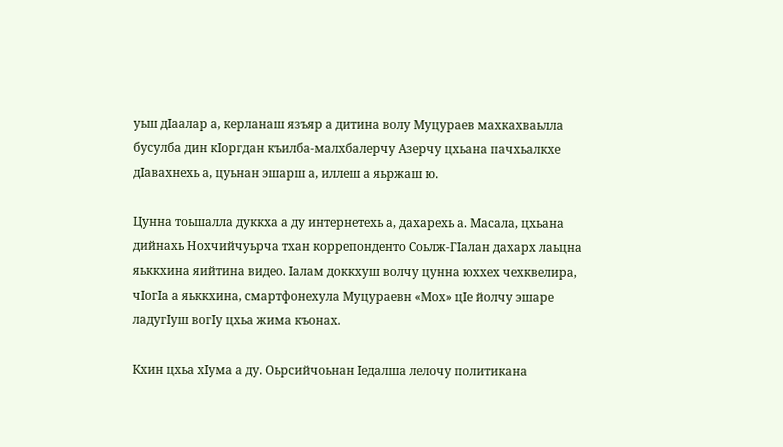уьш дIаалар а, керланаш язъяр а дитина волу Муцураев махкахваьлла бусулба дин кIоргдан къилба-малхбалерчу Азерчу цхьана пачхьалкхе дIавахнехь а, цуьнан эшарш а, иллеш а яьржаш ю.

Цунна тоьшалла дуккха а ду интернетехь а, дахарехь а. Масала, цхьана дийнахь Нохчийчуьрча тхан коррепонденто Соьлж-ГIалан дахарх лаьцна яьккхина яийтина видео. Iалам доккхуш волчу цунна юххех чехквелира, чIогIа а яьккхина, смартфонехула Муцураевн «Мох» цIе йолчу эшаре ладугIуш вогIу цхьа жима къонах.

Кхин цхьа хIума а ду. Оьрсийчоьнан Iедалша лелочу политикана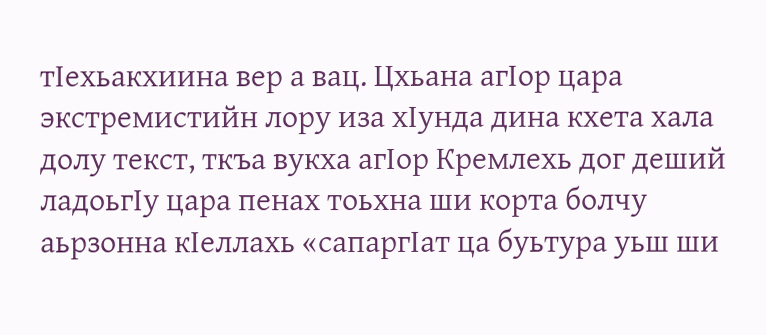тIехьакхиина вер а вац. Цхьана агIор цара экстремистийн лору иза хIунда дина кхета хала долу текст, ткъа вукха агIор Кремлехь дог деший ладоьгIу цара пенах тоьхна ши корта болчу аьрзонна кIеллахь «сапаргIат ца буьтура уьш ши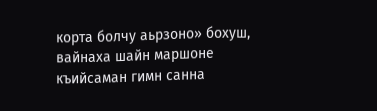корта болчу аьрзоно» бохуш, вайнаха шайн маршоне къийсаман гимн санна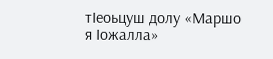тIеоьцуш долу «Маршо я Iожалла»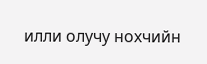илли олучу нохчийн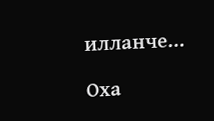илланче…

Оха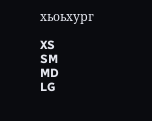хьоьхург

XS
SM
MD
LG